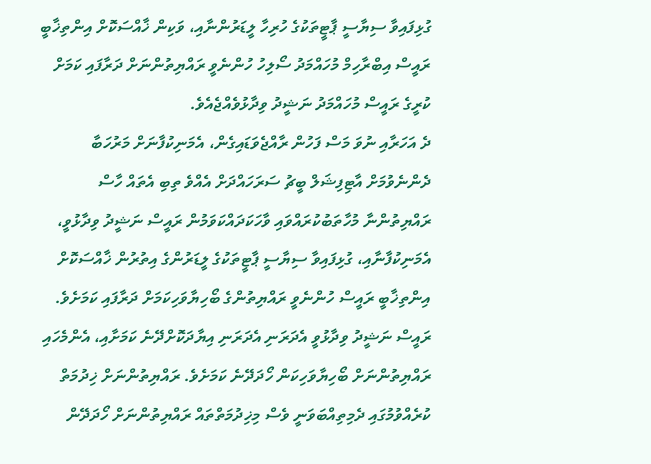ގުޅިފައިވާ ސިޔާސީ ޕާޓީތަކުގެ ހުރިހާ ލީޑަރުންނާއި، ވަކިން ޚާއްސަކޮށް އިންތިޚާބީ ރައީސް އިބްރާހިމް މުހައްމަދު ސޯލިހު ހުންނެވީ ރައްޔިތުންނަށް ދަރާފައި ކަމަށް ކުރީގެ ރައީސް މުހައްމަދު ނަޝީދު ވިދާޅުވެއްޖެއެވެ.
ދެ އަހަރާއި ނުވަ މަސް ފަހުން ރާއްޖެވަޑައިގެން، އެމަނިކުފާނަށް މަރުހަބާ ދެންނެވުމަށް އާޓިފިޝަލް ބީޗު ސަރަހައްދަށް އެއްވެ ތިބި އެތައް ހާސް ރައްޔިތުންނާ މުހާތަބުކުރައްވައި ވާހަކަދައްކަވަމުން ރައީސް ނަޝީދު ވިދާޅުވީ، އެމަނިކުފާނާއި، ގުޅިފައިވާ ސިޔާސީ ޕާޓީތަކުގެ ލީޑަރުންގެ އިތުރުން ޚާއްސަކޮށް އިންތިޚާބީ ރައީސް ހުންނެވީ ރައްޔިތުންގެ ބޯހިޔާވަހިކަމަށް ދަރާފައި ކަމަށެވެ.
ރައީސް ނަޝީދު ވިދާޅުވީ އެދަރަނި އެދަރަނި އިޔާދަކޮށްދޭނެ ކަމަށާއި، އެންމެހައި ރައްޔިތުންނަށް ބޯހިޔާވަހިކަން ހޯދަދޭނެ ކަމަށެވެ. ރައްޔިތުންނަށް ޚިދުމަތް ކުރެއްވުމުގައި ދެމިތިއްބަވަނީ ވެސް މިޚިދުމަތްތައް ރައްޔިތުންނަށް ހޯދަދޭން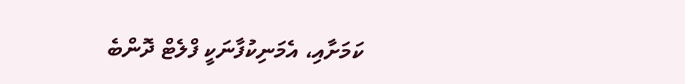ކަމަށާއި، އެމަނިކުފާނަކީ ފްލެޓް ދޮންބެ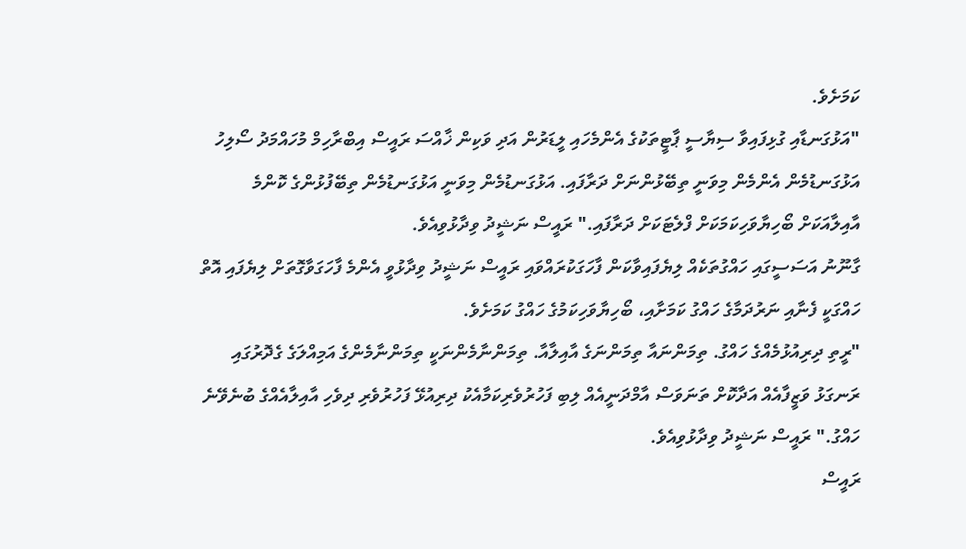ކަމަށެވެ.
"އަޅުގަނޑާއި ގުޅިފައިވާ ސިޔާސީ ޕާޓީތަކުގެ އެންމެހައި ލީޑަރުން އަދި ވަކިން ޚާއްސަ ރައީސް އިބްރާހިމް މުހައްމަދު ސޯލިހު އަޅުގަނޑުމެން އެންމެން މިވަނީ ތިބޭޅުންނަށް ދަރާފައި. އަޅުގަނޑުމެން މިވަނީ އަޅުގަނޑުމެން ތިބޭފުޅުންގެ ކޮންމެ އާއިލާއަކަށް ބޯހިޔާވަހިކަމަކަށް ފްލެޓަކަށް ދަރާފައި." ރައީސް ނަޝީދު ވިދާޅުވިއެވެ.
ގާނޫނު އަސަސީގައި ހައްގުތަކެއް ލިޔެފައިވާކަން ފާހަގަކުރައްވައި ރައީސް ނަޝީދު ވިދާޅުވީ އެންމެ ފާހަގަވާގޮތަށް ލިޔެފައި އޮތް ހައްގަކީ ފެނާއި ނަރުދަމާގެ ހައްގު ކަމަށާއި، ބޯހިޔާވަހިކަމުގެ ހައްގު ކަމަށެވެ.
"ރީތި ދިރިއުޅުމެއްގެ ހައްގު. ތިމަންނައާ ތިމަންނަގެ އާއިލާއާ. ތިމަންނާމެންނަކީ ތިމަންނާމެންގެ އަމިއްލަގެ ގެދޮރުގައި ރަނގަޅު ވަޒީފާއެއް އަދާކޮށް ތަނަވަސް އާމްދަނީއެއް ލިބި ފަހުރުވެރިކަމާއެކު ދިރިއުޅޭ ފަހުރުވެރި ދިވެހި އާއިލާއެއްގެ ބުނެވޭނެ ހައްގު." ރައީސް ނަޝީދު ވިދާޅުވިއެވެ.
ރައީސް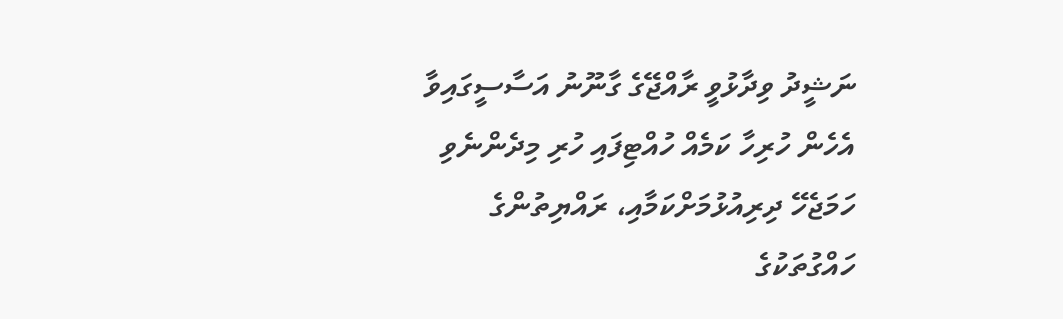ނަޝީދު ވިދާޅުވީ ރާއްޖޭގެ ގާނޫނު އަސާސީގައިވާ އެހެން ހުރިހާ ކަމެއް ހުއްޓިފައި ހުރި މިދެންނެވި ހަމަޖެހޭ ދިރިއުޅުމަށްކަމާއި، ރައްޔިތުންގެ ހައްގުތަކުގެ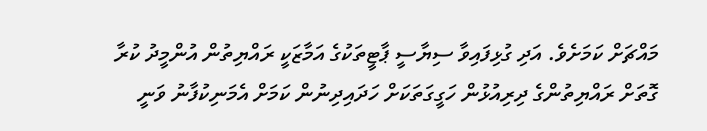މައްޗަށް ކަމަށެވެ. އަދި ގުޅިފައިވާ ސިޔާސީ ޕާޓީތަކުގެ އަމާޒަކީ ރައްޔިތުން އުންމީދު ކުރާ ގޮތަށް ރައްޔިތުންގެ ދިރިއުޅުން ހަގީގަތަކަށް ހަދައިދިނުން ކަމަށް އެމަނިކުފާނު ވަނީ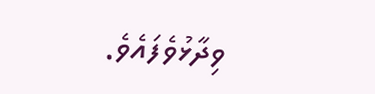ވިދާޅުވެފައެވެ.